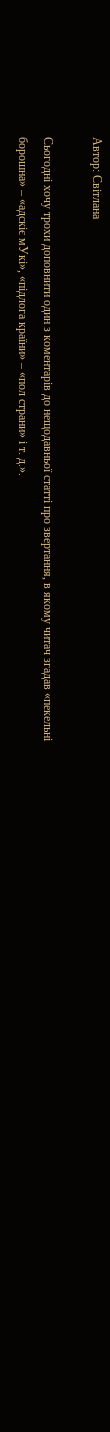Автор: Світлана

Сьогодні хочу трохи доповнити один з коментарів до нещодавньої статті про звертання, в якому читач згадав «пекельні борошна» – «адскіє мУкі», «підлога країни» – «пол страни» і т. д.».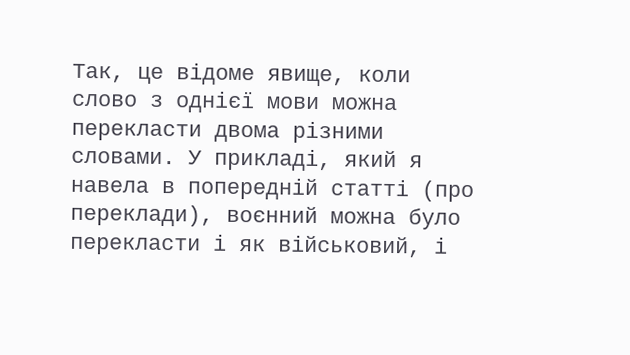Так, це відоме явище, коли слово з однієї мови можна перекласти двома різними словами. У прикладі, який я навела в попередній статті (про переклади), воєнний можна було перекласти і як військовий, і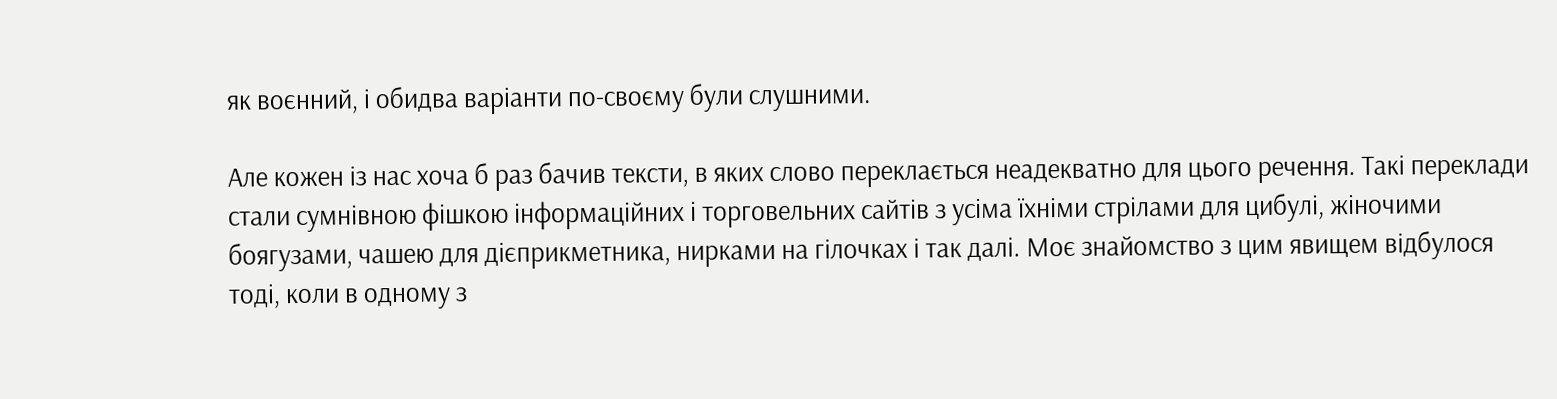як воєнний, і обидва варіанти по-своєму були слушними.

Але кожен із нас хоча б раз бачив тексти, в яких слово переклається неадекватно для цього речення. Такі переклади стали сумнівною фішкою інформаційних і торговельних сайтів з усіма їхніми стрілами для цибулі, жіночими боягузами, чашею для дієприкметника, нирками на гілочках і так далі. Моє знайомство з цим явищем відбулося тоді, коли в одному з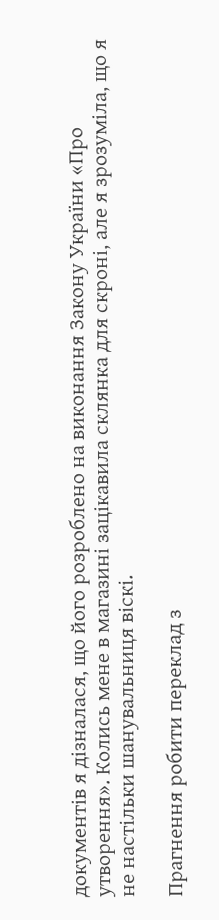документів я дізналася, що його розроблено на виконання Закону України «Про утворення». Колись мене в магазині зацікавила склянка для скроні, але я зрозуміла, що я не настільки шанувальниця віскі.

Прагнення робити переклад з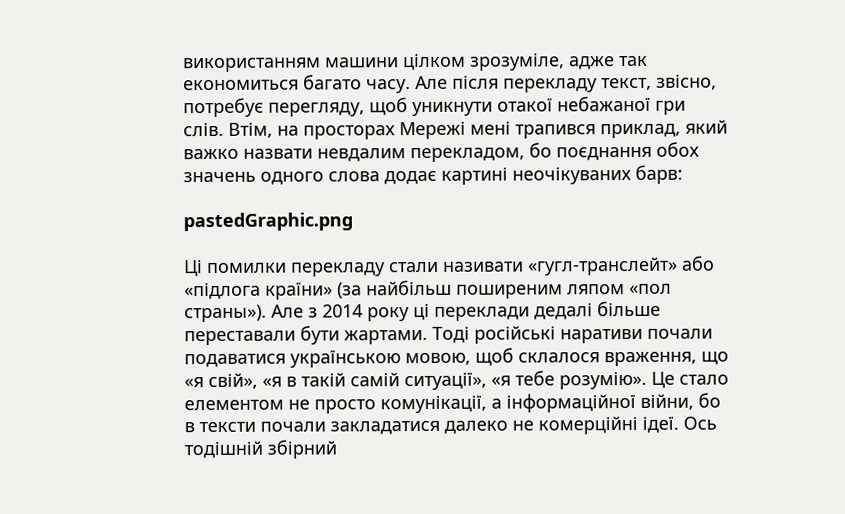використанням машини цілком зрозуміле, адже так економиться багато часу. Але після перекладу текст, звісно, потребує перегляду, щоб уникнути отакої небажаної гри слів. Втім, на просторах Мережі мені трапився приклад, який важко назвати невдалим перекладом, бо поєднання обох значень одного слова додає картині неочікуваних барв:

pastedGraphic.png

Ці помилки перекладу стали називати «гугл-транслейт» або «підлога країни» (за найбільш поширеним ляпом «пол страны»). Але з 2014 року ці переклади дедалі більше переставали бути жартами. Тоді російські наративи почали подаватися українською мовою, щоб склалося враження, що «я свій», «я в такій самій ситуації», «я тебе розумію». Це стало елементом не просто комунікації, а інформаційної війни, бо в тексти почали закладатися далеко не комерційні ідеї. Ось тодішній збірний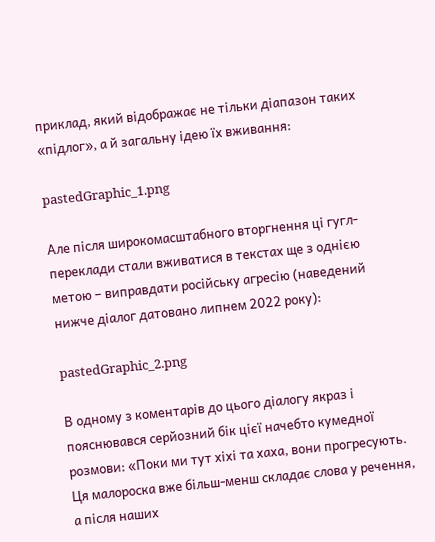приклад, який відображає не тільки діапазон таких «підлог», а й загальну ідею їх вживання:

pastedGraphic_1.png

Але після широкомасштабного вторгнення ці гугл-переклади стали вживатися в текстах ще з однією метою – виправдати російську агресію (наведений нижче діалог датовано липнем 2022 року):

pastedGraphic_2.png

В одному з коментарів до цього діалогу якраз і пояснювався серйозний бік цієї начебто кумедної розмови: «Поки ми тут хіхі та хаха, вони прогресують. Ця малороска вже більш-менш складає слова у речення, а після наших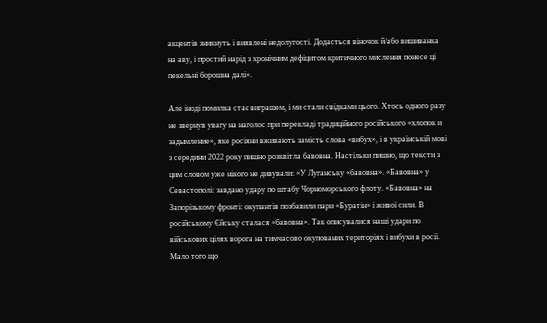акцентів зникнуть і виявлені недолугості. Додасться віночок й/або вишиванка на аву, і простий нарід з хронічним дефіцитом критичного мислення понесе ці пекельні борошна далі».

Але іноді помилка стає виграшем, і ми стали свідками цього. Хтось одного разу не звернув увагу на наголос при перекладі традиційного російського «хлопок и задымление», яке росіяни вживають замість слова «вибух», і в українській мові з середини 2022 року пишно розквітла бавовна. Настільки пишно, що тексти з цим словом уже нікого не дивували: «У Луганську «бавовна». «Бавовна» у Севастополі: завдано удару по штабу Чорноморського флоту. «Бавовна» на Запорізькому фронті: окупантів позбавили пари «Буратін» і живої сили. В російському Єйську сталася «бавовна». Так описувалися наші удари по військових цілях ворога на тимчасово окупованих територіях і вибухи в росії. Мало того що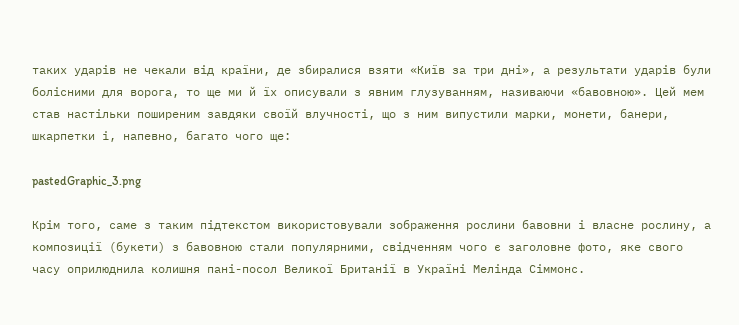таких ударів не чекали від країни, де збиралися взяти «Київ за три дні», а результати ударів були болісними для ворога, то ще ми й їх описували з явним глузуванням, називаючи «бавовною». Цей мем став настільки поширеним завдяки своїй влучності, що з ним випустили марки, монети, банери, шкарпетки і, напевно, багато чого ще:

pastedGraphic_3.png

Крім того, саме з таким підтекстом використовували зображення рослини бавовни і власне рослину, а композиції (букети) з бавовною стали популярними, свідченням чого є заголовне фото, яке свого часу оприлюднила колишня пані-посол Великої Британії в Україні Мелінда Сіммонс.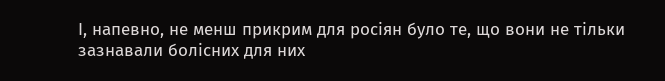І, напевно, не менш прикрим для росіян було те, що вони не тільки зазнавали болісних для них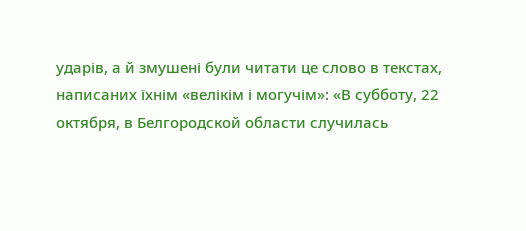ударів, а й змушені були читати це слово в текстах, написаних їхнім «велікім і могучім»: «В субботу, 22 октября, в Белгородской области случилась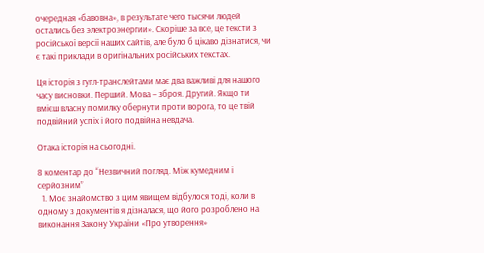очередная «бавовна», в результате чего тысячи людей остались без электроэнергии». Скоріше за все, це тексти з російської версії наших сайтів, але було б цікаво дізнатися, чи є такі приклади в оригінальних російських текстах.

Ця історія з гугл-транслейтами має два важливі для нашого часу висновки. Перший. Мова – зброя. Другий. Якщо ти вмієш власну помилку обернути проти ворога, то це твій подвійний успіх і його подвійна невдача.

Отака історія на сьогодні.

8 коментар до “Незвичний погляд. Між кумедним і серйозним”
  1. Моє знайомство з цим явищем відбулося тоді, коли в одному з документів я дізналася, що його розроблено на виконання Закону України «Про утворення»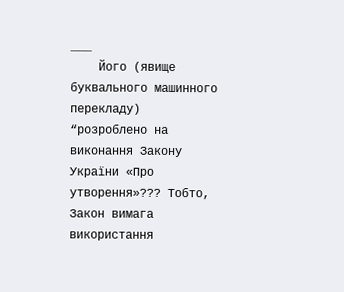___
    Його (явище буквального машинного перекладу) “розроблено на виконання Закону України «Про утворення»??? Тобто, Закон вимага використання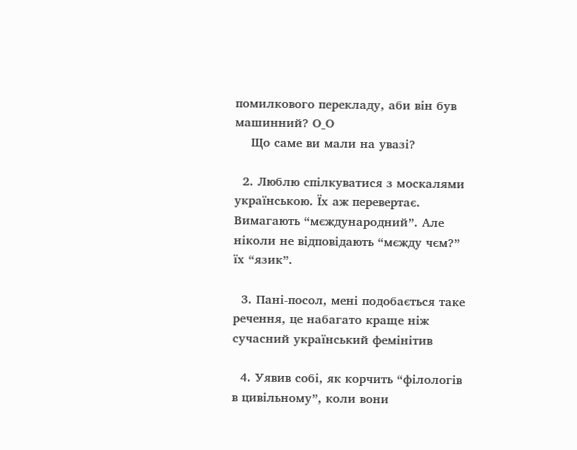помилкового перекладу, аби вiн був машинний? О_О
    Що саме ви мали на увазi?

  2. Люблю спілкуватися з москалями українською. Їх аж перевертає. Вимагають “мєждународний”. Але ніколи не відповідають “мєжду чєм?” їх “язик”.

  3. Пані-посол, мені подобається таке речення, це набагато краще ніж сучасний український фемінітив

  4. Уявив собі, як корчить “філологів в цивільному”, коли вони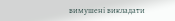вимушені викладати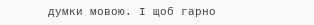думки мовою. І щоб гарно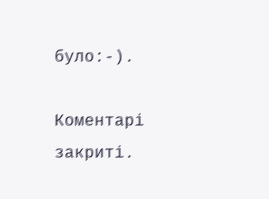було:-).

Коментарі закриті.